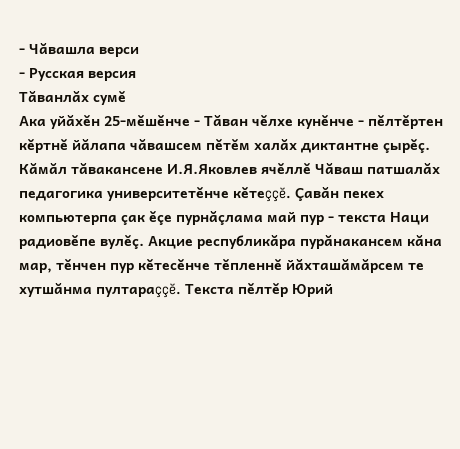- Чăвашла верси
- Русская версия
Тăванлăх сумĕ
Ака уйăхĕн 25-мĕшĕнче - Тăван чĕлхе кунĕнче - пĕлтĕртен кĕртнĕ йăлапа чăвашсем пĕтĕм халăх диктантне çырĕç. Кăмăл тăвакансене И.Я.Яковлев ячĕллĕ Чăваш патшалăх педагогика университетĕнче кĕтеççĕ. Çавăн пекех компьютерпа çак ĕçе пурнăçлама май пур - текста Наци радиовĕпе вулĕç. Акцие республикăра пурăнакансем кăна мар, тĕнчен пур кĕтесĕнче тĕпленнĕ йăхташăмăрсем те хутшăнма пултараççĕ. Текста пĕлтĕр Юрий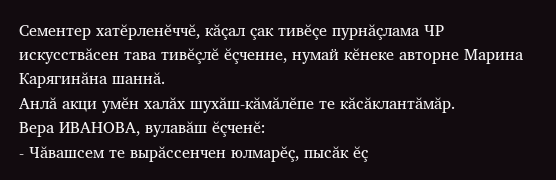Сементер хатĕрленĕччĕ, кăçал çак тивĕçе пурнăçлама ЧР искусствăсен тава тивĕçлĕ ĕçченне, нумай кĕнеке авторне Марина Карягинăна шаннă.
Анлă акци умĕн халăх шухăш-кăмăлĕпе те кăсăклантăмăр.
Вера ИВАНОВА, вулавăш ĕçченĕ:
- Чăвашсем те вырăссенчен юлмарĕç, пысăк ĕç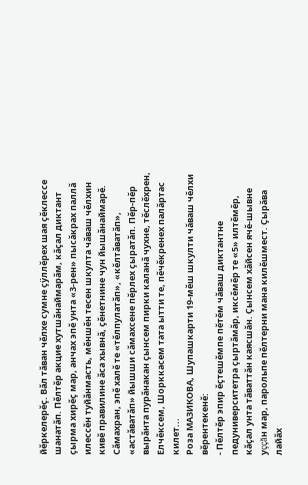йĕркелерĕç. Вăл тăван чĕлхе сумне çÿллĕрех шая çĕклессе шанатăп. Пĕлтĕр акцие хутшăнаймарăм, кăçал диктант çырма хирĕç мар, анчах эпĕ унта «3-рен» пысăкрах паллă илессĕн туйăнмасть, мĕншĕн тесен шкулта чăваш чĕлхин кивĕ правилине ăса хывнă, çĕнетнине чун йышăнаймарĕ. Сăмахран, эпĕ халĕ те «тĕлпулатăп», «кĕлтăватăп», «астăватăп» йышши сăмахсене пĕрлех çыратăп. Пĕр-пĕр вырăнта пурăнакан çынсем пирки каланă чухне, тĕслĕхрен, Елчĕксем, Шорккасем тата ытти те, пĕчĕкренех палăртас килет...
Роза МАЗИКОВА, Шупашкарти 19-мĕш шкулти чăваш чĕлхи вĕрентекенĕ:
- Пĕлтĕр эпир ĕçтешĕмпе пĕтĕм чăваш диктантне педуниверситетра çыртăмăр, иксĕмĕр те «5» илтĕмĕр, кăçал унта тăваттăн каясшăн. Çынсем хăйсен ячĕ-шывне уççăн мар, парольпе пĕлтерни мана килĕшмест. Çырăва лайăх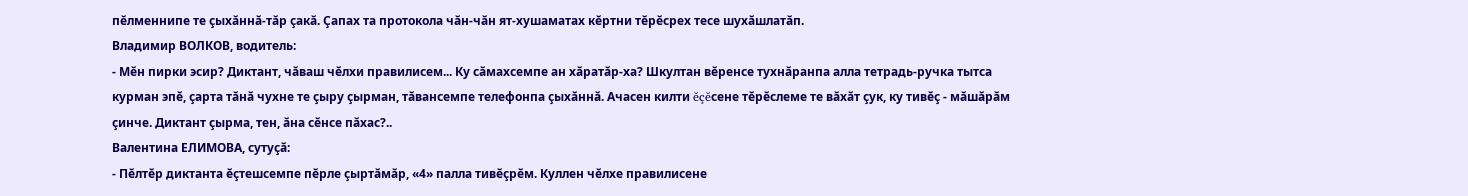пĕлменнипе те çыхăннă-тăр çакă. Çапах та протокола чăн-чăн ят-хушаматах кĕртни тĕрĕсрех тесе шухăшлатăп.
Владимир ВОЛКОВ, водитель:
- Мĕн пирки эсир? Диктант, чăваш чĕлхи правилисем... Ку сăмахсемпе ан хăратăр-ха? Шкултан вĕренсе тухнăранпа алла тетрадь-ручка тытса курман эпĕ, çарта тăнă чухне те çыру çырман, тăвансемпе телефонпа çыхăннă. Ачасен килти ĕçĕсене тĕрĕслеме те вăхăт çук, ку тивĕç - мăшăрăм çинче. Диктант çырма, тен, ăна сĕнсе пăхас?..
Валентина ЕЛИМОВА, сутуçă:
- Пĕлтĕр диктанта ĕçтешсемпе пĕрле çыртăмăр, «4» палла тивĕçрĕм. Куллен чĕлхе правилисене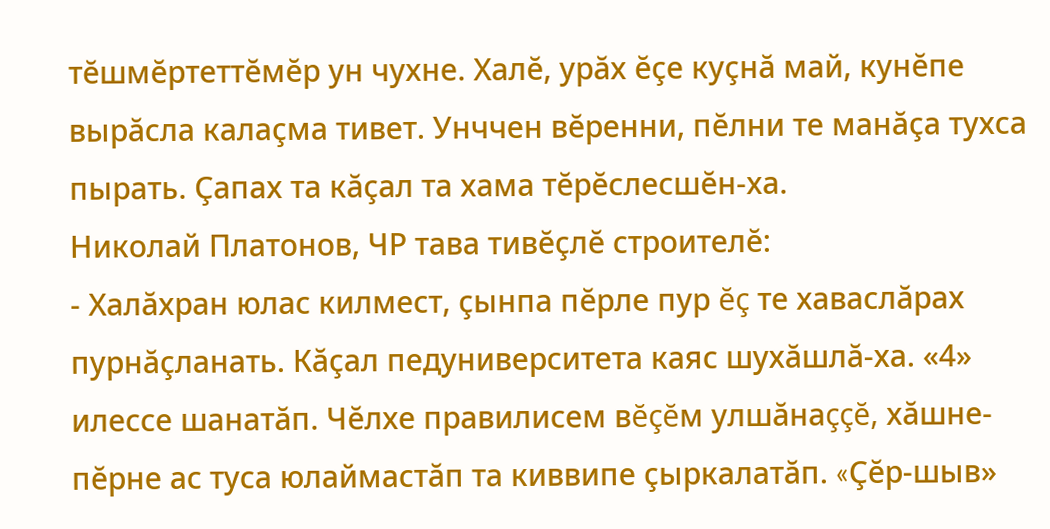тĕшмĕртеттĕмĕр ун чухне. Халĕ, урăх ĕçе куçнă май, кунĕпе вырăсла калаçма тивет. Унччен вĕренни, пĕлни те манăçа тухса пырать. Çапах та кăçал та хама тĕрĕслесшĕн-ха.
Николай Платонов, ЧР тава тивĕçлĕ строителĕ:
- Халăхран юлас килмест, çынпа пĕрле пур ĕç те хаваслăрах пурнăçланать. Кăçал педуниверситета каяс шухăшлă-ха. «4» илессе шанатăп. Чĕлхе правилисем вĕçĕм улшăнаççĕ, хăшне-пĕрне ас туса юлаймастăп та киввипе çыркалатăп. «Çĕр-шыв»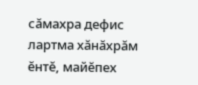сăмахра дефис лартма хăнăхрăм ĕнтĕ, майĕпех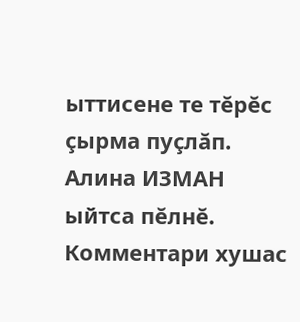ыттисене те тĕрĕс çырма пуçлăп.
Алина ИЗМАН
ыйтса пĕлнĕ.
Комментари хушас